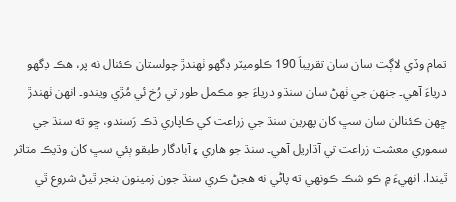تمام وڏي لاڳت سان سان تقريباَ 190 ڪلوميٽر ڊگهو ٺهندڙ چولستان ڪئنال نه پر، ھڪ ڊگھو درياءَ آهي۔ جنهن جي ٺھڻ سان سنڌو درياءَ جو مڪمل طور تي رُخ ئي مُڙي ويندو۔ انهن ٺهندڙ ڇھن ڪئنالن سان سڀ کان پھرين سنڌ جي زراعت کي ڪاپاري ڌڪ رَسندو، ڇو ته سنڌ جي سموري معشت زراعت تي آڌاريل آھي۔ سنڌ جو هاري ۽ آبادگار طبقو ٻئي سڀ کان وڌيڪ متاثر ٿيندا. انھيءَ ۾ ڪو شڪ ڪونھي ته پاڻي نه هجڻ ڪري سنڌ جون زمينون بنجر ٿيڻ شروع ٿي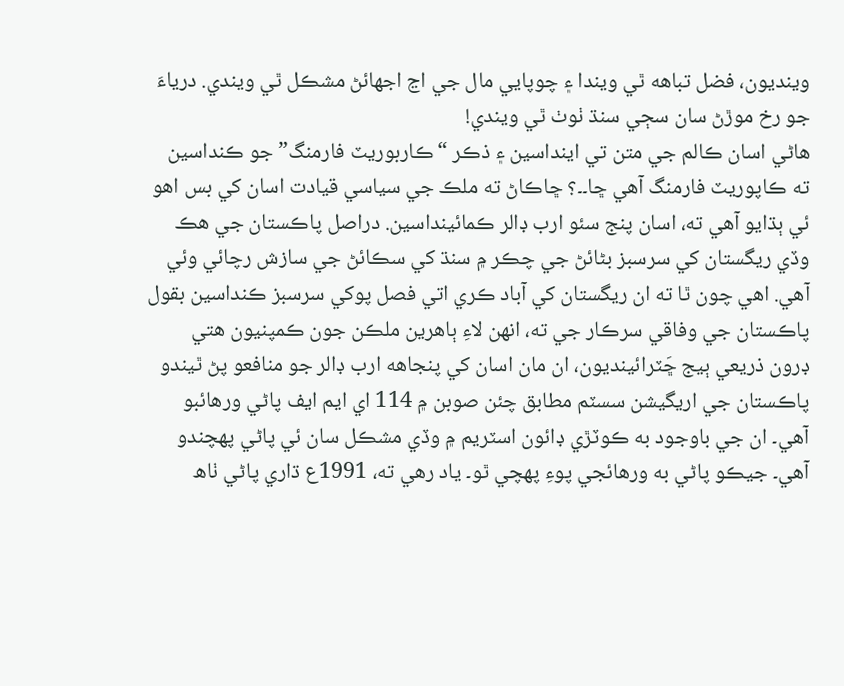وينديون، فضل تباهه ٿي ويندا ۽ چوپايي مال جي اڃ اجھائڻ مشڪل ٿي ويندي. درياءَ جو رخ موڙڻ سان سڄي سنڌ ٺوٺ ٿي ويندي!
هاڻي اسان ڪالم جي متن تي اينداسين ۽ ذڪر “ڪاربوريٽ فارمنگ” جو ڪنداسين ته ڪاپوريٽ فارمنگ آھي ڇا۔۔؟ ڇاڪاڻ ته ملڪ جي سياسي قيادت اسان کي بس اهو ئي ٻڌايو آهي ته، اسان پنج سئو ارب ڊالر ڪمائينداسين. دراصل پاڪستان جي ھڪ وڏي ريگستان کي سرسبز بڻائڻ جي چڪر ۾ سنڌ کي سڪائڻ جي سازش رچائي وئي آھي. اهي چون ٿا ته ان ريگستان کي آباد ڪري اتي فصل پوکي سرسبز ڪنداسين بقول پاڪستان جي وفاقي سرڪار جي ته، انهن لاءِ ٻاهرين ملڪن جون ڪمپنيون هتي ڊرون ذريعي ٻيج ڇَٽرائينديون، ان مان اسان کي پنجاهه ارب ڊالر جو منافعو پڻ ٿيندو پاڪستان جي اريگيشن سسٽم مطابق چئن صوبن ۾ 114 اي ايم ايف پاڻي ورهائبو آهي۔ ان جي باوجود به ڪوٽڙي ڊائون اسٽريم ۾ وڏي مشڪل سان ئي پاڻي پھچندو آهي۔ جيڪو پاڻي به ورهائجي پوءِ پھچي ٿو۔ ياد رھي ته، 1991ع ڌاري پاڻي ٺاھ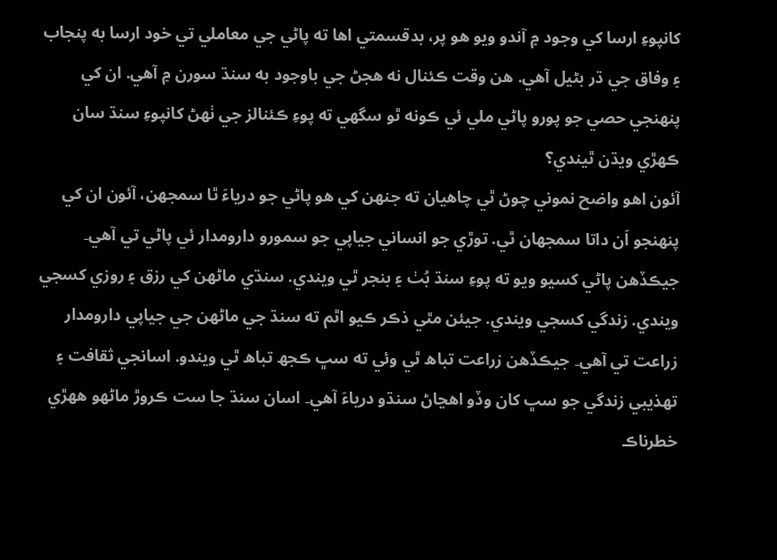کانپوءِ ارسا کي وجود ۾ آندو ويو ھو پر، بدقسمتي اها ته پاڻي جي معاملي تي خود ارسا به پنجاب ۽ وفاق جي ڌر بڻيل آهي. هن وقت ڪئنال نه هجڻ جي باوجود به سنڌ سورن ۾ آهي. ان کي پنھنجي حصي جو پورو پاڻي ملي ئي ڪونه ٿو سگھي ته پوءِ ڪئنالز جي ٺھڻ کانپوءِ سنڌ سان ڪهڙي ويڌن ٿيندي؟
آئون اهو واضح نموني چوڻ ٿي چاهيان ته جنهن کي هو پاڻي جو درياءَ ٿا سمجهن، آئون ان کي پنهنجو اَن داتا سمجهان ٿي. توڙي جو انساني جياپي جو سمورو دارومدار ئي پاڻي تي آھي۔ جيڪڏھن پاڻي کسيو ويو ته پوءِ سنڌ بُٺ ۽ بنجر ٿي ويندي. سنڌي ماڻھن کي رزق ۽ روزي کسجي ويندي. زندگي کسجي ويندي. جيئن مٿي ذڪر ڪيو اٿم ته سنڌ جي ماڻھن جي جياپي دارومدار زراعت تي آھي۔ جيڪڏھن زراعت تباھ ٿي وئي ته سڀ ڪجھ تباھ ٿي ويندو. اسانجي ثقافت ۽ تھذيبي زندگي جو سڀ کان وڏو اھڃاڻ سنڌو درياءَ آھي۔ اسان سنڌ جا ست ڪروڙ ماڻھو ھھڙي خطرناڪ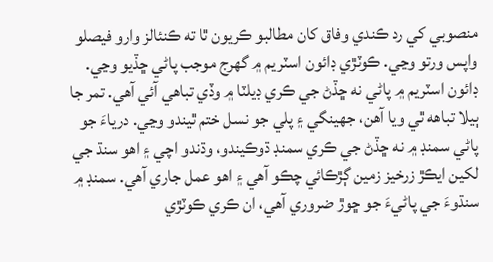منصوبي کي رد ڪندي وفاق کان مطالبو ڪريون ٿا ته ڪنئالز وارو فيصلو واپس ورتو وڃي. ڪوٽڙي ڊائون اسٽريم ۾ گهرج موجب پاڻي ڇڏيو وڃي. ڊائون اسٽريم ۾ پاڻي نه ڇڏڻ جي ڪري ڊيلٽا ۾ وڏي تباهي آئي آهي. تمر جا ٻيلا تباهه ٿي ويا آهن، جهينگي ۽ پلي جو نسل ختم ٿيندو وڃي. درياءَ جو پاڻي سمنڊ ۾ نه ڇڏڻ جي ڪري سمنڊ ڌوڪيندو، وڌندو اچي ۽ اهو سنڌ جي لکين ايڪڙ زرخيز زمين ڳڙڪائي چڪو آهي ۽ اهو عمل جاري آهي. سمنڊ ۾ سنڌوءَ جي پاڻيءَ جو ڇوڙ ضروري آهي، ان ڪري ڪوٽڙي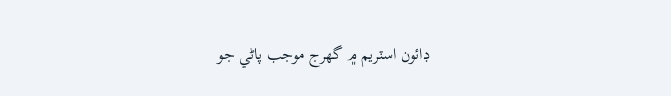ڊائون اسٽريم ۾ گهرج موجب پاڻي جو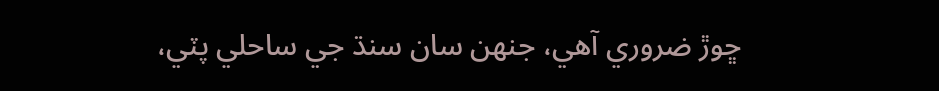ڇوڙ ضروري آهي، جنھن سان سنڌ جي ساحلي پٽي،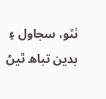ٺٽو، سجاول ۽ بدين تباھ ٿيڻ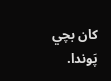کان بچي پَوندا.